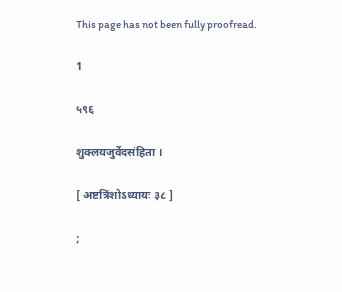This page has not been fully proofread.

1

५९६

शुक्लयजुर्वेदसंहिता ।

[ अष्टत्रिंशोऽध्यायः ३८ ]

;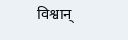विश्वान्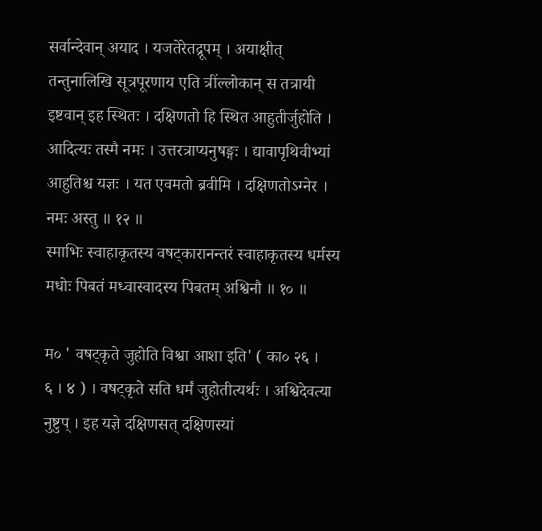सर्वान्देवान् अयाद । यजतेरेतद्रूपम् । अयाक्षीत् तन्तुनालिखि सूत्रपूरणाय एति त्रींल्लोकान् स तत्रायी
इष्टवान् इह स्थितः । दक्षिणतो हि स्थित आहुतीर्जुहोति । आदित्यः तस्मै नमः । उत्तरत्राप्यनुषङ्गः । द्यावापृथिवीभ्यां
आहुतिश्च यज्ञः । यत एवमतो ब्रवीमि । दक्षिणतोऽग्नेर । नमः अस्तु ॥ १२ ॥
स्माभिः स्वाहाकृतस्य वषट्कारानन्तरं स्वाहाकृतस्य धर्मस्य
मधोः पिबतं मध्वास्वादस्य पिबतम् अश्विनौ ॥ १० ॥

म० ' वषट्कृते जुहोति विश्वा आशा इति' ( का० २६ ।
६ । ४ ) । वषट्कृते सति धर्मं जुहोतीत्यर्थः । अश्विदेवत्या
नुष्टुप् । इह यज्ञे दक्षिणसत् दक्षिणस्यां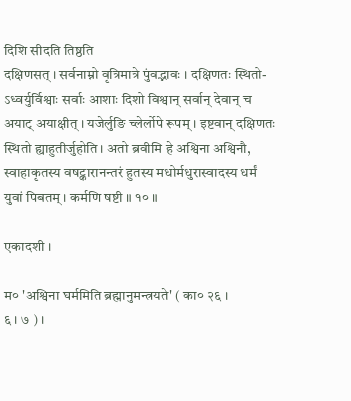दिशि सीदति तिष्ठति
दक्षिणसत् । सर्वनाम्नो वृत्रिमात्रे पुंवद्भावः । दक्षिणतः स्थितो-
ऽध्वर्युर्विश्वाः सर्वाः आशाः दिशो विश्वान् सर्वान् देवान् च
अयाट् अयाक्षीत् । यजेर्लुङि च्लेर्लोपे रूपम् । इष्टवान् दक्षिणतः
स्थितो ह्याहुतीर्जुहोति । अतो ब्रवीमि हे अश्विना अश्विनौ,
स्वाहाकृतस्य वषट्कारानन्तरं हुतस्य मधोर्मधुरास्वादस्य धर्मं
युवां पिबतम् । कर्मणि षष्टी ॥ १० ॥

एकादशी ।

म० 'अश्विना घर्ममिति ब्रह्मानुमन्त्रयते' ( का० २६ ।
६ । ७ ) ।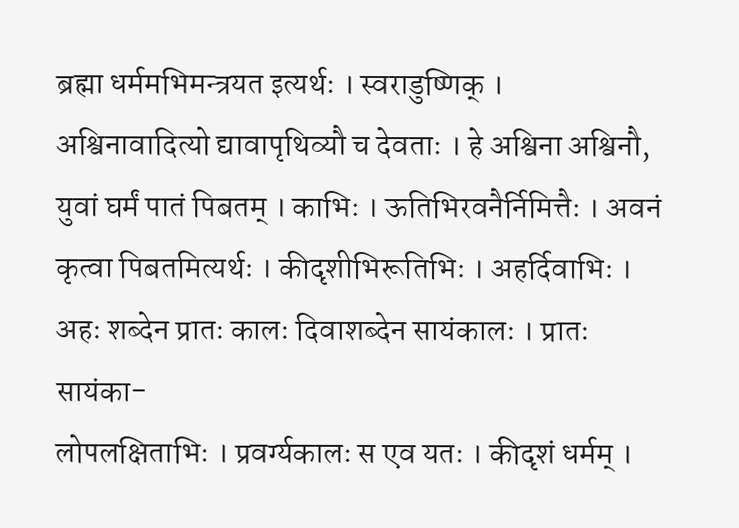ब्रह्मा धर्ममभिमन्त्रयत इत्यर्थः । स्वराडुष्णिक् ।
अश्विनावादित्यो द्यावापृथिव्यौ च देवताः । हे अश्विना अश्विनौ,
युवां घर्मं पातं पिबतम् । काभिः । ऊतिभिरवनैर्निमित्तैः । अवनं
कृत्वा पिबतमित्यर्थः । कीदृशीभिरूतिभिः । अहर्दिवाभिः ।
अहः शब्देन प्रातः कालः दिवाशब्देन सायंकालः । प्रातः सायंका-
लोपलक्षिताभिः । प्रवर्ग्यकालः स एव यतः । कीदृशं धर्मम् ।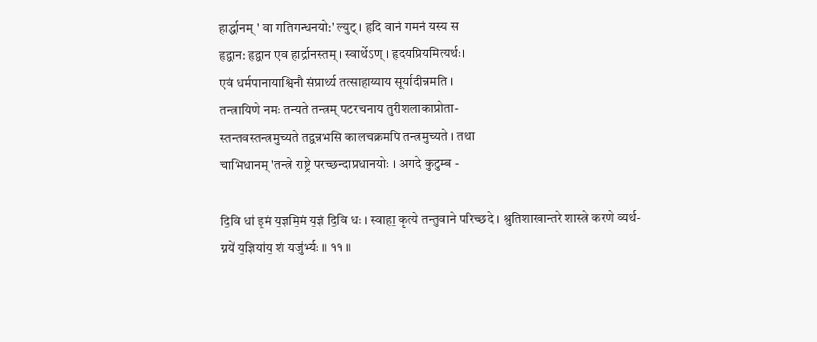हार्द्धानम् ' वा गतिगन्धनयो:' ल्युट् । हृदि वानं गमनं यस्य स
हृद्वान: हृद्वान एव हार्द्रानस्तम् । स्वार्थेऽण् । हृदयप्रियमित्यर्थः।
एवं धर्मपानायाश्विनौ संप्रार्थ्य तत्साहाय्याय सूर्यादीन्नमति ।
तन्त्रायिणे नमः तन्यते तन्त्रम् पटरचनाय तुरीशलाकाप्रोता-
स्तन्तवस्तन्त्रमुच्यते तद्वन्नभसि कालचक्रमपि तन्त्रमुच्यते । तथा
चाभिधानम् 'तन्त्रे राष्ट्रे परच्छन्दाप्रधानयोः । अगदे कुटुम्ब -

दि॒वि धा॑ इ॒मं य॒ज्ञमि॒मं य॒ज्ञं दि॒वि धः । स्वाहा॒ कृत्ये तन्तुवाने परिच्छदे । श्रुतिशाखान्तरे शास्त्रे करणे व्यर्थ-
ग्नये॑ य॒ज्ञिया॑य॒ शं यजु॑र्भ्यः ॥ ११ ॥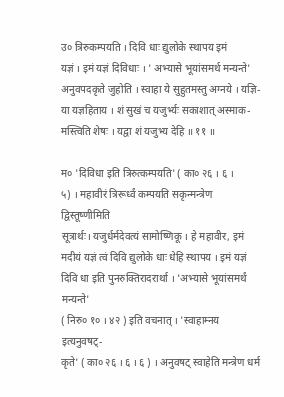उ० त्रिरुकम्पयति । दिवि धाः द्युलोके स्थापय इमं
यज्ञं । इमं यज्ञं दिविधाः । ' अभ्यासे भूयांसमर्थ मन्यन्ते'
अनुवपदकृते जुहोति । स्वाहा ये सुहुतमस्तु अग्नये । यज्ञि-
या यज्ञहिताय । शं सुखं च यजुर्भ्यः सकाशात् अस्माक-
मस्त्विति शेषः । यद्वा शं यजुभ्य देहि ॥ ११ ॥

म० 'दिविधा इति त्रिरुत्कम्पयति' ( का० २६ । ६ ।
५) । महावीरं त्रिरूर्ध्वं कम्पयति सकृन्मन्त्रेण द्विस्तूष्णीमिति
सूत्रार्थः। यजुर्धर्मदेवत्यं सामोष्णिकू । हे महावीर, इमं
मदीयं यज्ञं त्वं दिवि द्युलोके धाः धेहि स्थापय । इमं यज्ञं
दिवि धा इति पुनरुक्तिरादरार्था । 'अभ्यासे भूयांसमर्थं मन्यन्ते'
( निरु० १० । ४२ ) इति वचनात् । 'स्वाहाम्नय इत्यनुवषट्-
कृते' ( का० २६ । ६ । ६ ) । अनुवषट् स्वाहेति मन्त्रेण धर्म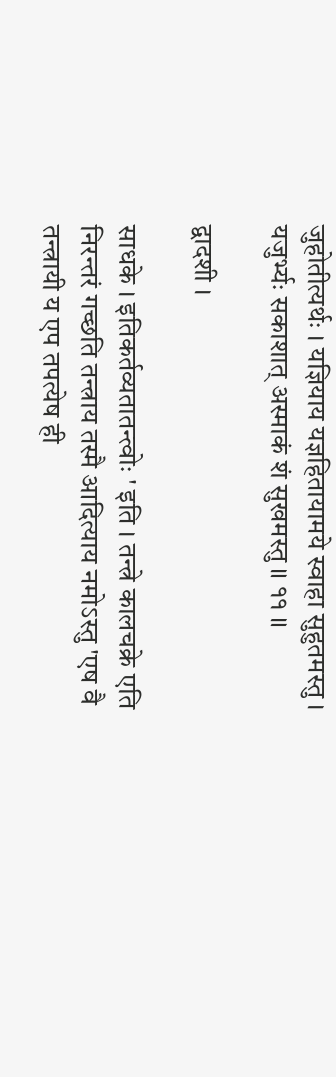जुहोतीत्यर्थः । यज्ञियाय यज्ञहितायामये स्वाहा सुहुतमस्तु ।
यजुर्भ्यः सकाशात् अस्माकं शं सुखमस्तु ॥ ११ ॥

द्वादशी ।

साधके । इतिकर्तव्यतातन्त्वोः ' इति । तन्त्रे कालचक्रे एति
निरन्तरं गच्छति तन्त्राय तस्मै आदित्याय नमोऽस्तु 'एष वै
तन्त्रायी य एप तपत्येष ही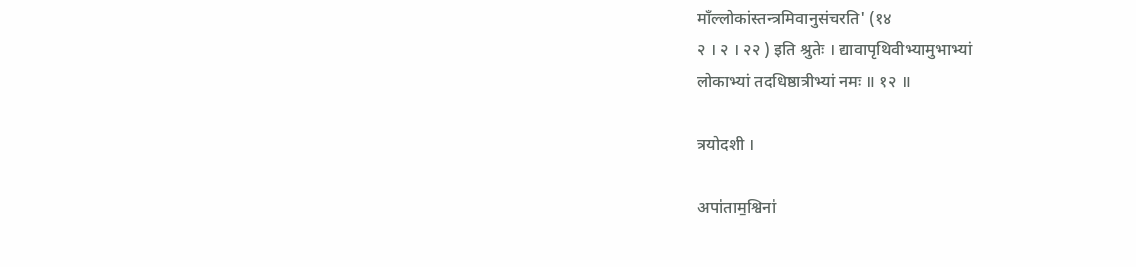माँल्लोकांस्तन्त्रमिवानुसंचरति' (१४
२ । २ । २२ ) इति श्रुतेः । द्यावापृथिवीभ्यामुभाभ्यां
लोकाभ्यां तदधिष्ठात्रीभ्यां नमः ॥ १२ ॥

त्रयोदशी ।

अपा॑ताम॒श्विना॑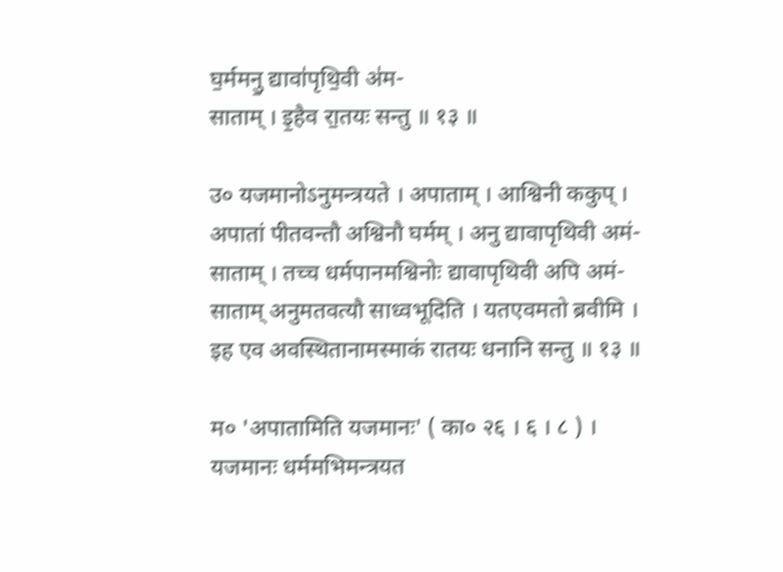घ॒र्ममनु॒ द्यावा॑पृथि॒वी अ॑म-
साताम् । इ॒हैव रा॒तयः सन्तु ॥ १३ ॥

उ० यजमानोऽनुमन्त्रयते । अपाताम् । आश्विनी ककुप् ।
अपातां पीतवन्तौ अश्विनौ घर्मम् । अनु द्यावापृथिवी अमं-
साताम् । तच्च धर्मपानमश्विनोः द्यावापृथिवी अपि अमं-
साताम् अनुमतवत्यौ साध्वभूदिति । यतएवमतो ब्रवीमि ।
इह एव अवस्थितानामस्माकं रातयः धनानि सन्तु ॥ १३ ॥

म० 'अपातामिति यजमानः' ( का० २६ । ६ । ८ ) ।
यजमानः धर्ममभिमन्त्रयत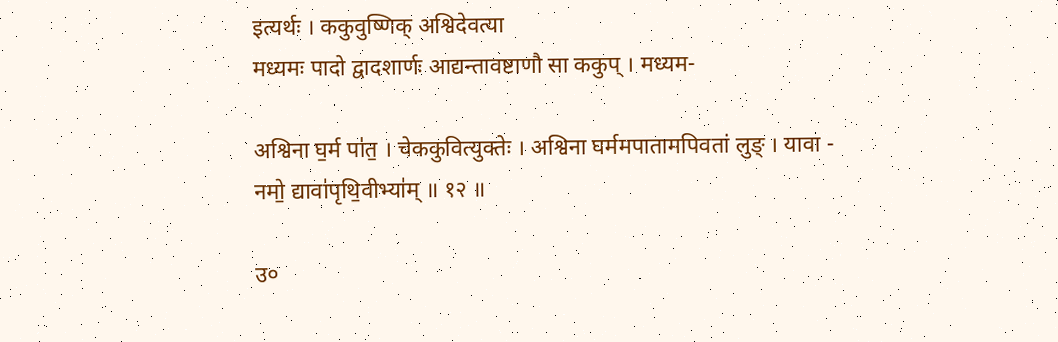इत्यर्थः । ककुवुष्णिक् अश्विदेवत्या
मध्यमः पादो द्वादशार्णः आद्यन्तावष्टाणौ सा ककुप् । मध्यम-

अश्विना घ॒र्म पा॑त॒ । चेककुवित्युक्तेः । अश्विना घर्ममपातामपिवतां लुङ् । यावा -
नमो॒ द्यावा॑पृथि॒वीभ्या॑म् ॥ १२ ॥

उ०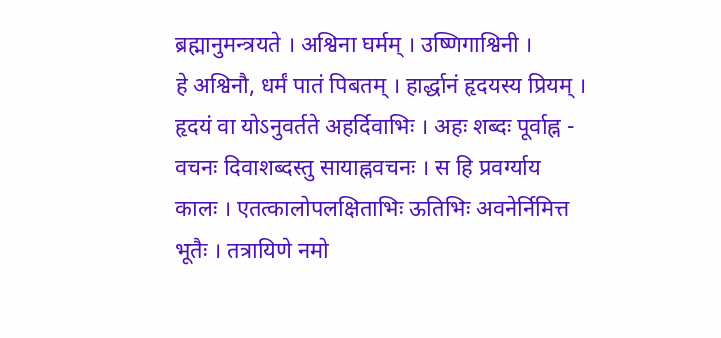ब्रह्मानुमन्त्रयते । अश्विना घर्मम् । उष्णिगाश्विनी ।
हे अश्विनौ, धर्मं पातं पिबतम् । हार्द्धानं हृदयस्य प्रियम् ।
हृदयं वा योऽनुवर्तते अहर्दिवाभिः । अहः शब्दः पूर्वाह्न -
वचनः दिवाशब्दस्तु सायाह्नवचनः । स हि प्रवर्ग्याय
कालः । एतत्कालोपलक्षिताभिः ऊतिभिः अवनेर्निमित्त
भूतैः । तत्रायिणे नमो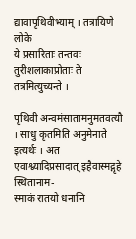द्यावापृथिवीभ्याम् । तत्रायिणे लोके
ये प्रसारिताः तन्तवः तुरीशलाकाप्रोताः ते तत्रमित्युच्यन्ते ।

पृथिवी अन्वमंसातामनुमतवत्यौ । साधु कृतमिति अनुमेनाते
इत्यर्थः । अत एवाश्व्यादिप्रसादात् इहैवास्मद्गृहे स्थितानाम-
स्माकं रातयो धनानि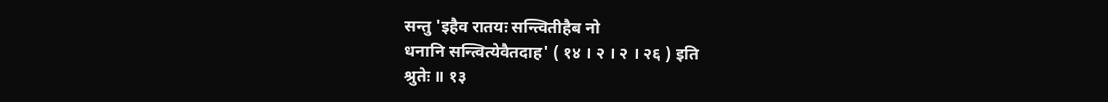सन्तु 'इहैव रातयः सन्त्वितीहैब नो
धनानि सन्त्वित्येवैतदाह' ( १४ । २ । २ । २६ ) इति
श्रुतेः ॥ १३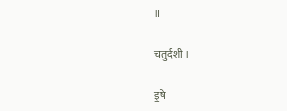॥

चतुर्दशी ।

इ॒षे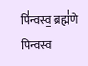पि॑न्वस्व॒ ब्रह्म॑णे पिन्वस्व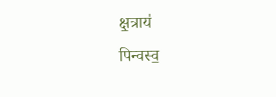क्ष॒त्राय॑
पिन्वस्व॒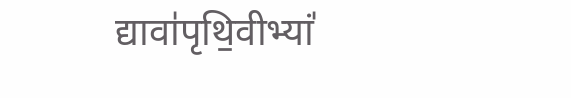द्यावा॑पृथि॒वीभ्यां॑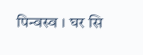पिन्वस्व । घर सि